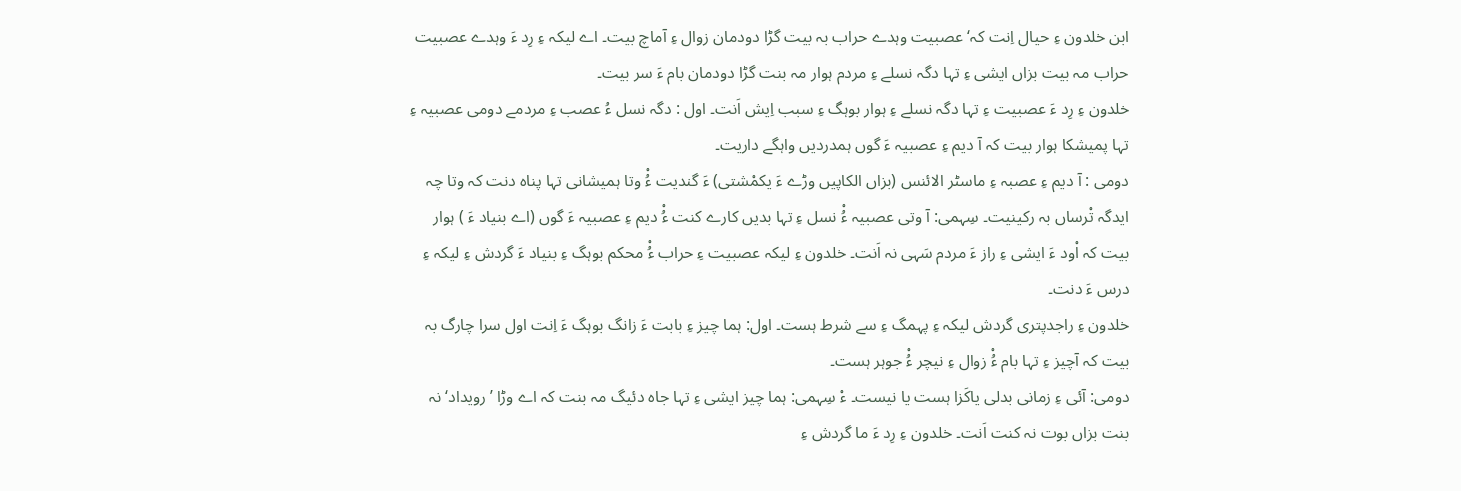ابن خلدون ءِ حیال اِنت کہ‘ عصبیت وہدے حراب بہ بیت گڑا دودمان زوال ءِ آماچ بیت۔ اے لیکہ ءِ رِد ءَ وہدے عصبیت حراب مہ بیت بزاں ایشی ءِ تہا دگہ نسلے ءِ مردم ہوار مہ بنت گڑا دودمان بام ءَ سر بیت۔
خلدون ءِ رِد ءَ عصبیت ءِ تہا دگہ نسلے ءِ ہوار بوہگ ءِ سبب اِیش اَنت۔ اول : دگہ نسل ءُ عصب ءِ مردمے دومی عصبیہ ءِ تہا پمیشکا ہوار بیت کہ آ دیم ءِ عصبیہ ءَ گوں ہمدردیں واہگے داریت۔
دومی : آ دیم ءِ عصبہ ءِ ماسٹر الائنس (بزاں الکاپیں وڑے ءَ یکمْشتی) ءَ گندیت ءُْ وتا ہمیشانی تہا پناہ دنت کہ وتا چہ ایدگہ تْرساں بہ رکینیت۔ سِہمی: آ وتی عصبیہ ءُْ نسل ءِ تہا بدیں کارے کنت ءُْ دیم ءِ عصبیہ ءَ گوں (اے بنیاد ءَ ) ہوار بیت کہ اْود ءَ ایشی ءِ راز ءَ مردم سَہی نہ اَنت۔ خلدون ءِ لیکہ عصبیت ءِ حراب ءُْ محکم بوہگ ءِ بنیاد ءَ گردش ءِ لیکہ ءِ درس ءَ دنت۔
خلدون ءِ راجدپتری گردش لیکہ ءِ پہمگ ءِ سے شرط ہست۔ اول: ہما چیز ءِ بابت ءَ زانگ بوہگ ءَ اِنت اول سرا چارگ بہ بیت کہ آچیز ءِ تہا بام ءُْ زوال ءِ نیچر ءُْ جوہر ہست۔
دومی: آئی ءِ زمانی بدلی یاکَزا ہست یا نیست۔ ءْ سِہمی: ہما چیز ایشی ءِ تہا جاہ دئیگ مہ بنت کہ اے وڑا ’رویداد‘ نہ بنت بزاں بوت نہ کنت اَنت۔ خلدون ءِ رِد ءَ ما گردش ءِ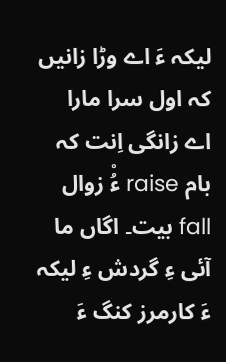لیکہ ءَ اے وڑا زانیں کہ اول سرا مارا اے زانگی اِنت کہ بام raise ءُْ زوال fall بیت۔ اگاں ما آئی ءِ گردش ءِ لیکہ ءَ کارمرز کنگ ءَ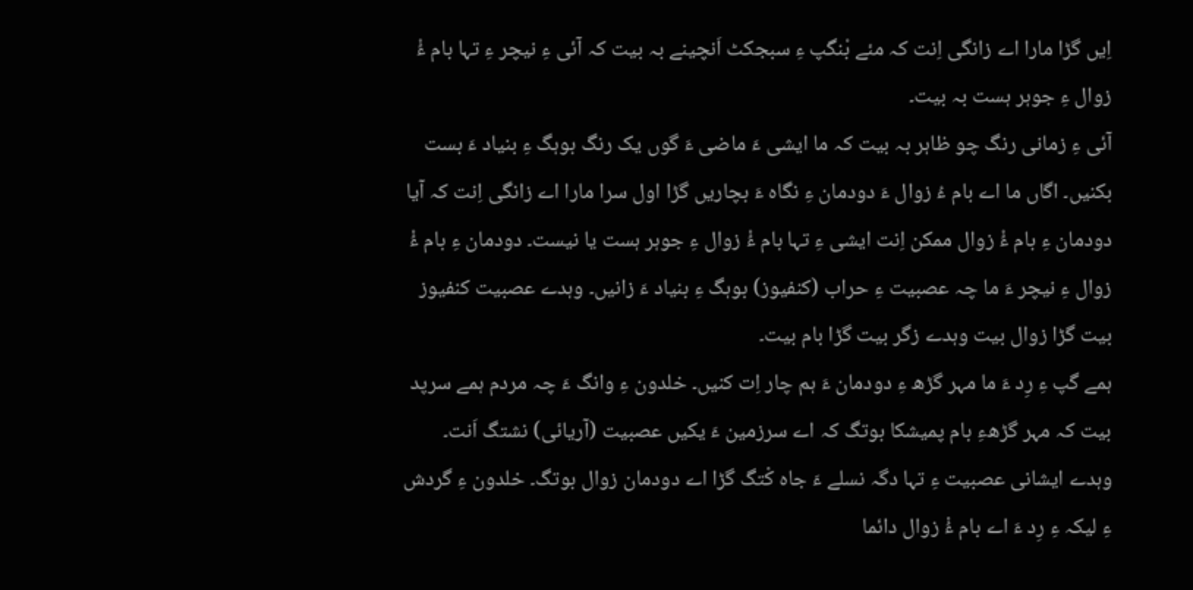اِیں گڑا مارا اے زانگی اِنت کہ مئے بْنگپ ءِ سبجکٹ اَنچینے بہ بیت کہ آئی ءِ نیچر ءِ تہا بام ءُْ زوال ءِ جوہر ہست بہ بیت۔
آئی ءِ زمانی رنگ چو ظاہر بہ بیت کہ ما ایشی ءَ ماضی ءَ گوں یک رنگ بوہگ ءِ بنیاد ءَ بست بکنیں۔ اگاں ما اے بام ءُ زوال ءَ دودمان ءِ نگاہ ءَ بچاریں گڑا اول سرا مارا اے زانگی اِنت کہ آیا دودمان ءِ بام ءُْ زوال ممکن اِنت ایشی ءِ تہا بام ءُْ زوال ءِ جوہر ہست یا نیست۔ دودمان ءِ بام ءُْ زوال ءِ نیچر ءَ ما چہ عصبیت ءِ حراب (کنفیوز) بوہگ ءِ بنیاد ءَ زانیں۔ وہدے عصبیت کنفیوز بیت گڑا زوال بیت وہدے زگر بیت گڑا بام بیت۔
ہمے گپ ءِ رِد ءَ ما مہر گڑھ ءِ دودمان ءَ ہم چار اِت کنیں۔ خلدون ءِ وانگ ءَ چہ مردم ہمے سرپد بیت کہ مہر گڑھءِ بام پمیشکا بوتگ کہ اے سرزمین ءَ یکیں عصبیت (آریائی) نشتگ اَنت۔
وہدے ایشانی عصبیت ءِ تہا دگہ نسلے ءَ جاہ کْتگ گڑا اے دودمان زوال بوتگ۔ خلدون ءِ گردش ءِ لیکہ ءِ رِد ءَ اے بام ءُْ زوال دائما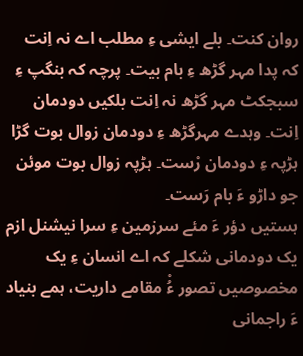روان کنت۔ بلے ایشی ءِ مطلب اے نہ اِنت کہ پدا مہر گڑھ ءِ بام بیت۔ پرچہ کہ بنگپ ءِ سبجکٹ مہر گڑھ نہ اِنت بلکیں دودمان اِنت۔ وہدے مہرگڑھ ءِ دودمان زوال بوت گڑا ہڑپہ ءِ دودمان رْست۔ ہڑپہ زوال بوت موئن جو داڑو ءَ بام رَست۔
ہستیں دؤر ءَ مئے سرزمین ءِ سرا نیشنل ازم یک دودمانی شکلے کہ اے انسان ءِ یک مخصوصیں تصور ءُْ مقامے داریت، ہمے بنیاد ءَ راجمانی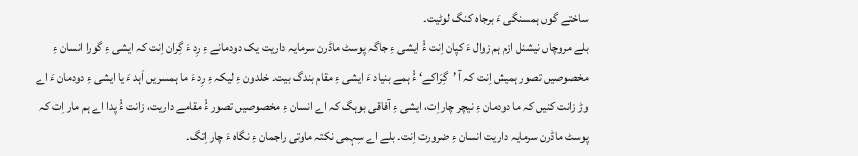ساختے گوں ہمسنگی ءَ برجاہ کنگ لوٹیت۔
بلے مروچاں نیشنل ازم ہم زوال ءَ کپان اِنت ءُْ ایشی ءِ جاگہ پوسٹ ماڈرن سرمایہ داریت یک دودمانے ءِ رِد ءَ گِران اِنت کہ ایشی ءِ گورا انسان ءِ مخصوصیں تصور ہمیش اِنت کہ آ ’گِرَاکے‘ ءُْ ہمے بنیاد ءَ ایشی ءِ مقام بندگ بیت۔ خلدون ءِ لیکہ ءِ رِد ءَ ما ہمسریں اَہد ءَ یا ایشی ءِ دودمان ءَ اے وڑ زانت کنیں کہ ما دودمان ءِ نیچر چاراِت، ایشی ءِ آفاقی بوہگ کہ اے انسان ءِ مخصوصیں تصور ءُْ مقامے داریت، زانت ءُْ پدا اے ہم مار اِت کہ پوسٹ ماڈرن سرمایہ داریت انسان ءِ ضرورت اِنت۔ بلے اے سِہمی نکتہ ماوتی راجمان ءِ نگاہ ءَ چار اِتگ۔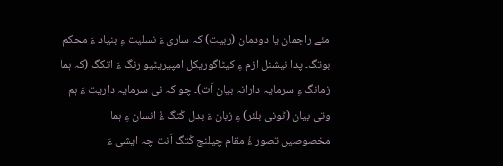مئے راجمان یا دودمان (ربیت) کہ ساری ءَ نسلیت ءِ بنیاد ءَ محکم بوتگ۔ پدا نیشنل ازم ءِ کیٹاگوریکل امپیریٹیو رنگ ءَ اتکگ (کہ ہما زمانگ ءِ سرمایہ دارانہ بیان اَت)۔ چو کہ نی سرمایہ داریت ءَ ہم وتی بیان (ٹونی بلئر) ءِ زبان ءَ بدل کْتگ ءُْ انسان ءِ ہما مخصوصیں تصور ءُْ مقام چیلنج کْتگ اَنت چہ ایشی ءَ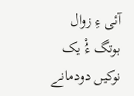آئی ءِ زوال بوتگ ءُْ یک نوکیں دودمانے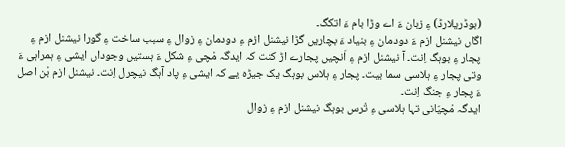(بوڈریلارڈ) ءِ زبان ءَ اے وڑا بام ءَ اتکگ۔
اگاں نیشنل ازم ءَ دودمان ءِ بنیاد ءَ بچاریں گڑا نیشنل ازم ءِ دودمان ءِ زوال ءِ سبب ساخت ءِ گورا نیشنل ازم ءِ پجار ءِ بوہگ اِنت۔ آ نیشنل ازم ءِ اَنچیں پجارے اڑ کنت کہ ایدگہ مْچی ءِ شکل ءَ ہستیں وجوداں ایشی ءِ ہمراہی ءَ وتی پجار ءِ ہلاسی سما بیت۔ پجار ءِ ہلاس بوہگ یک جیڑہ یے کہ ایشی ءِ پاد آہگ نیچرل اِنت۔ نیشنل ازم بْن اصل ءَ پجار ءِ جنگ اِنت۔
ایدگہ مْچیّانی تہا ہلاسی ءِ تْرس بوہگ نیشنل ازم ءِ زوال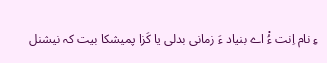ءِ نام اِنت ءُْ اے بنیاد ءَ زمانی بدلی یا کَزا پمیشکا بیت کہ نیشنل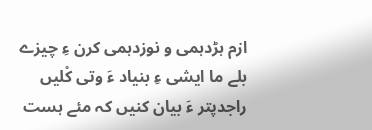ازم ہڑدہمی و نوزدہمی کرن ءِ چیزے بلے ما ایشی ءِ بنیاد ءَ وتی کْلیں راجدپتر ءَ بیان کنیں کہ مئے ہست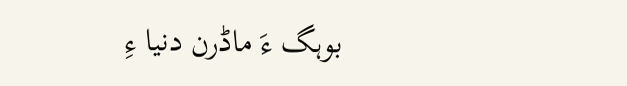بوہگ ءَ ماڈرن دنیا ءِ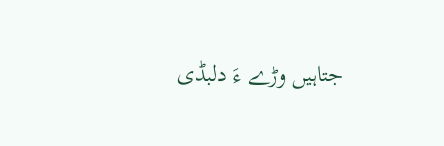جتاہیں وڑے ءَ دلبڈی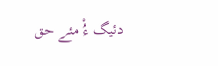دئیگ ءُْ مئے حق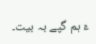ءَ ہم گپے بہ بیت۔